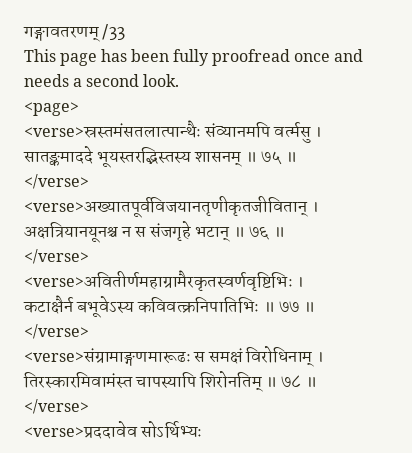गङ्गावतरणम् /33
This page has been fully proofread once and needs a second look.
<page>
<verse>स्रस्तमंसतलात्पान्थैः संव्यानमपि वर्त्मसु ।
सातङ्कमाददे भूयस्तरद्भिस्तस्य शासनम् ॥ ७५ ॥
</verse>
<verse>अख्यातपूर्वविजयानतृणीकृतजीवितान् ।
अक्षत्रियानयूनश्च न स संजगृहे भटान् ॥ ७६ ॥
</verse>
<verse>अवितीर्णमहाग्रामैरकृतस्वर्णवृष्टिभिः ।
कटाक्षैर्न बभूवेऽस्य कविवत्क्रनिपातिभिः ॥ ७७ ॥
</verse>
<verse>संग्रामाङ्गणमारूढः स समक्षं विरोधिनाम् ।
तिरस्कारमिवामंस्त चापस्यापि शिरोनतिम् ॥ ७८ ॥
</verse>
<verse>प्रददावेव सोऽर्थिभ्यः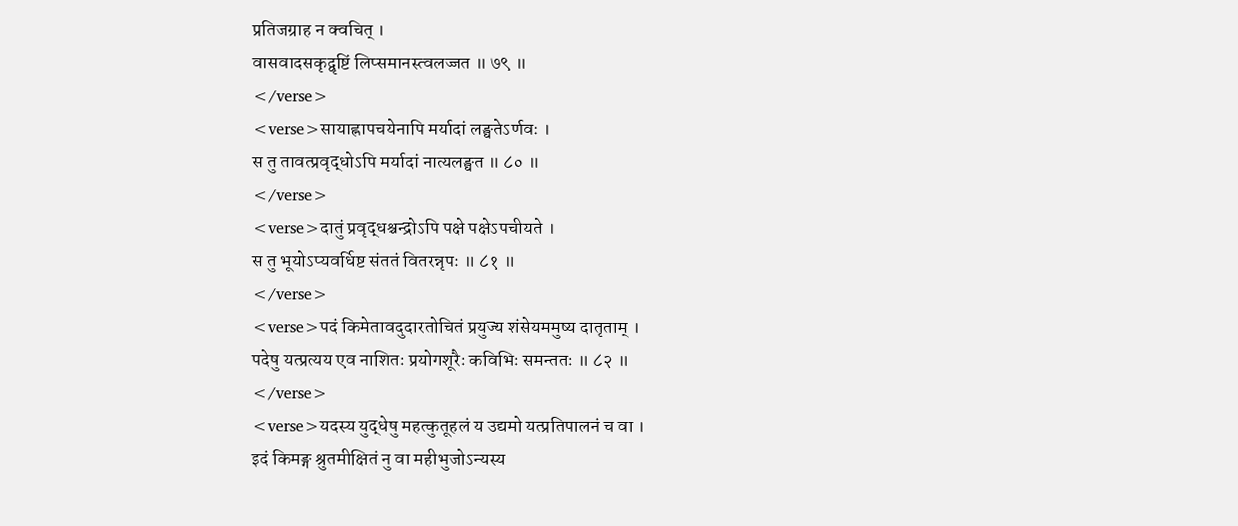प्रतिजग्राह न क्वचित् ।
वासवादसकृद्वृष्टिं लिप्समानस्त्वलज्जत ॥ ७९ ॥
</verse>
<verse>सायाह्नापचयेनापि मर्यादां लङ्घतेऽर्णवः ।
स तु तावत्प्रवृद्धोऽपि मर्यादां नात्यलङ्घत ॥ ८० ॥
</verse>
<verse>दातुं प्रवृद्धश्चन्द्रोऽपि पक्षे पक्षेऽपचीयते ।
स तु भूयोऽप्यवर्धिष्ट संततं वितरन्नृपः ॥ ८१ ॥
</verse>
<verse>पदं किमेतावदुदारतोचितं प्रयुज्य शंसेयममुष्य दातृताम् ।
पदेषु यत्प्रत्यय एव नाशितः प्रयोगशूरैः कविभिः समन्ततः ॥ ८२ ॥
</verse>
<verse>यदस्य युद्धेषु महत्कुतूहलं य उद्यमो यत्प्रतिपालनं च वा ।
इदं किमङ्ग श्रुतमीक्षितं नु वा महीभुजोऽन्यस्य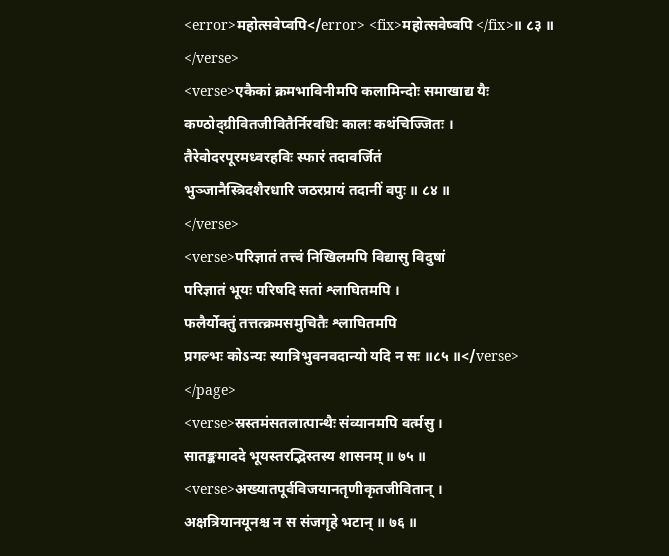<error>महोत्सवेप्वपि</error> <fix>महोत्सवेष्वपि </fix>॥ ८३ ॥
</verse>
<verse>एकैकां क्रमभाविनीमपि कलामिन्दोः समाखाद्य यैः
कण्ठोद्ग्रीवितजीवितैर्निरवधिः कालः कथंचिज्जितः ।
तैरेवोदरपूरमध्वरहविः स्फारं तदावर्जितं
भुञ्जानैस्त्रिदशैरधारि जठरप्रायं तदानीं वपुः ॥ ८४ ॥
</verse>
<verse>परिज्ञातं तत्त्वं निखिलमपि विद्यासु विदुषां
परिज्ञातं भूयः परिषदि सतां श्लाघितमपि ।
फलैर्योक्तुं तत्तत्क्रमसमुचितैः श्लाघितमपि
प्रगल्भः कोऽन्यः स्यात्रिभुवनवदान्यो यदि न सः ॥८५ ॥</verse>
</page>
<verse>स्रस्तमंसतलात्पान्थैः संव्यानमपि वर्त्मसु ।
सातङ्कमाददे भूयस्तरद्भिस्तस्य शासनम् ॥ ७५ ॥
<verse>अख्यातपूर्वविजयानतृणीकृतजीवितान् ।
अक्षत्रियानयूनश्च न स संजगृहे भटान् ॥ ७६ ॥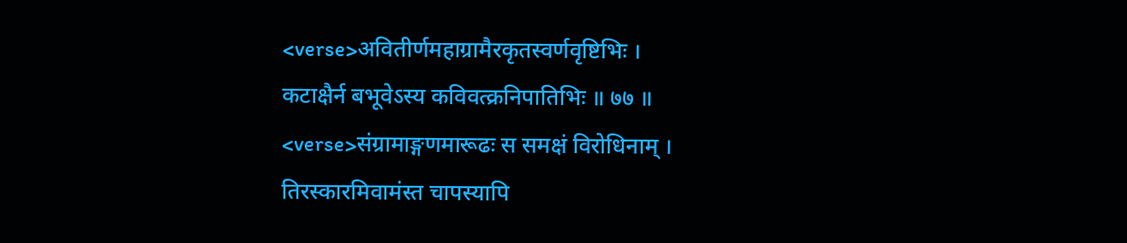<verse>अवितीर्णमहाग्रामैरकृतस्वर्णवृष्टिभिः ।
कटाक्षैर्न बभूवेऽस्य कविवत्क्रनिपातिभिः ॥ ७७ ॥
<verse>संग्रामाङ्गणमारूढः स समक्षं विरोधिनाम् ।
तिरस्कारमिवामंस्त चापस्यापि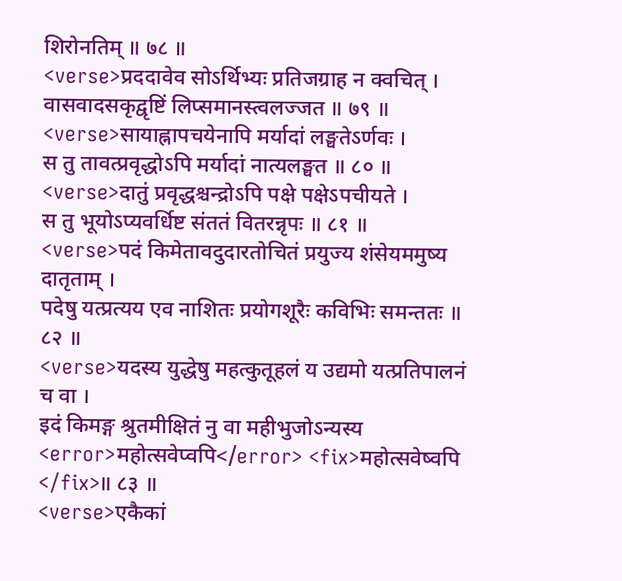शिरोनतिम् ॥ ७८ ॥
<verse>प्रददावेव सोऽर्थिभ्यः प्रतिजग्राह न क्वचित् ।
वासवादसकृद्वृष्टिं लिप्समानस्त्वलज्जत ॥ ७९ ॥
<verse>सायाह्नापचयेनापि मर्यादां लङ्घतेऽर्णवः ।
स तु तावत्प्रवृद्धोऽपि मर्यादां नात्यलङ्घत ॥ ८० ॥
<verse>दातुं प्रवृद्धश्चन्द्रोऽपि पक्षे पक्षेऽपचीयते ।
स तु भूयोऽप्यवर्धिष्ट संततं वितरन्नृपः ॥ ८१ ॥
<verse>पदं किमेतावदुदारतोचितं प्रयुज्य शंसेयममुष्य दातृताम् ।
पदेषु यत्प्रत्यय एव नाशितः प्रयोगशूरैः कविभिः समन्ततः ॥ ८२ ॥
<verse>यदस्य युद्धेषु महत्कुतूहलं य उद्यमो यत्प्रतिपालनं च वा ।
इदं किमङ्ग श्रुतमीक्षितं नु वा महीभुजोऽन्यस्य <error>महोत्सवेप्वपि</error> <fix>महोत्सवेष्वपि </fix>॥ ८३ ॥
<verse>एकैकां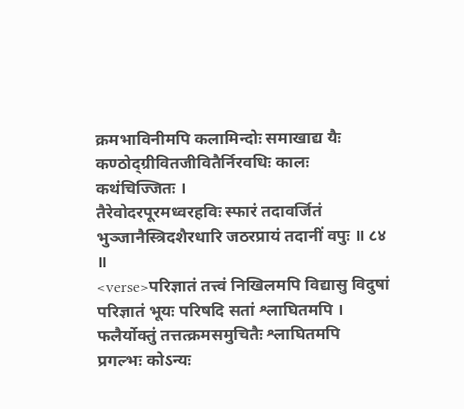क्रमभाविनीमपि कलामिन्दोः समाखाद्य यैः
कण्ठोद्ग्रीवितजीवितैर्निरवधिः कालः कथंचिज्जितः ।
तैरेवोदरपूरमध्वरहविः स्फारं तदावर्जितं
भुञ्जानैस्त्रिदशैरधारि जठरप्रायं तदानीं वपुः ॥ ८४ ॥
<verse>परिज्ञातं तत्त्वं निखिलमपि विद्यासु विदुषां
परिज्ञातं भूयः परिषदि सतां श्लाघितमपि ।
फलैर्योक्तुं तत्तत्क्रमसमुचितैः श्लाघितमपि
प्रगल्भः कोऽन्यः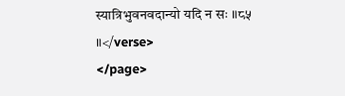स्यात्रिभुवनवदान्यो यदि न सः ॥८५ ॥</verse>
</page>